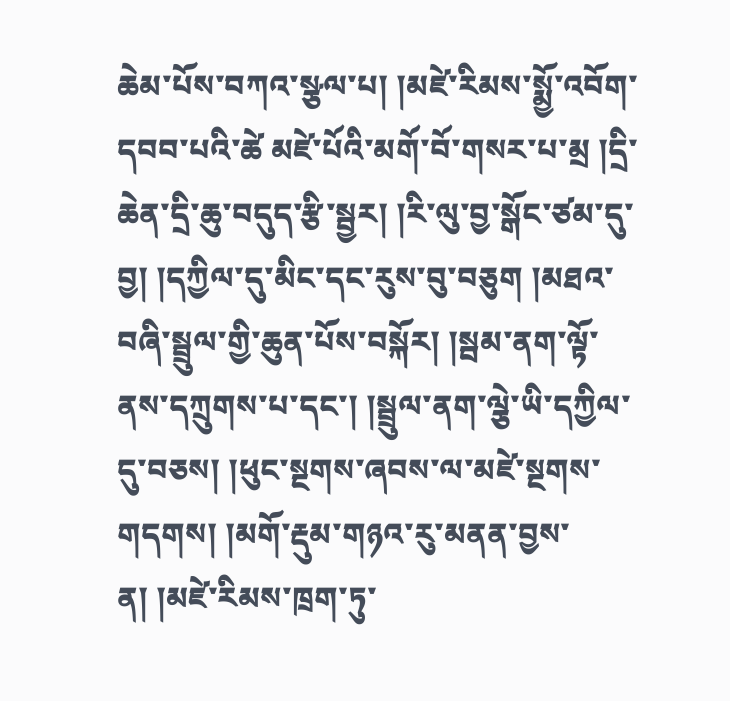ཆེམ་པོས་བཀའ་སྩལ་པ། །མཛེ་རིམས་སྨྱོ་འབོག་དབབ་པའི་ཚེ མཛེ་པོའི་མགོ་བོ་གསར་པ་མྲ །དྲི་ཆེན་དྲི་ཆུ་བདུད་རྩི་སྦྱར། །རི་ལུ་བྱ་སྒོང་ཙམ་དུ་བྱ། །དཀྱིལ་དུ་མིང་དང་རུས་བུ་བཅུག །མཐའ་བཞི་སྦྲུལ་གྱི་ཆུན་པོས་བསྐོར། །སྦམ་ནག་ལྟོ་ནས་དཀྲུགས་པ་དང་། །སྦྲུལ་ནག་ལྕེ་ཡི་དཀྱིལ་དུ་བཅས། །ཕུང་སྔགས་ཞབས་ལ་མཛེ་སྔགས་གདགས། །མགོ་རྡུམ་གཉའ་རུ་མནན་བྱས་ན། །མཛེ་རིམས་ཁྲག་ཏུ་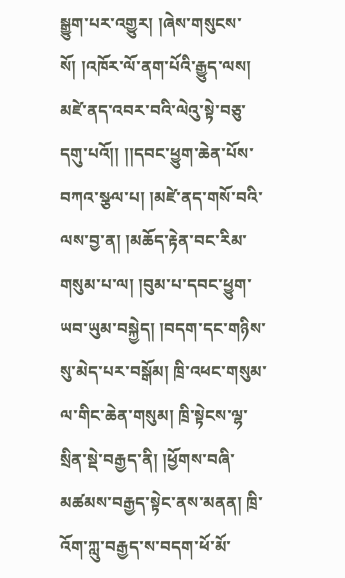སྒྱུག་པར་འགྱུར། །ཞེས་གསུངས་སོ། །འཁོར་ལོ་ནག་པོའི་རྒྱུད་ལས། མཛེ་ནད་འབར་བའི་ལེའུ་སྟེ་བཅུ་དགུ་པའོ།། །།དབང་ཕྱུག་ཆེན་པོས་བཀའ་སྩལ་པ། །མཛེ་ནད་གསོ་བའི་ལས་བྱ་ན། །མཆོད་རྟེན་བང་རིམ་གསུམ་པ་ལ། །བུམ་པ་དབང་ཕྱུག་ཡབ་ཡུམ་བསྐྱེད། །བདག་དང་གཉིས་སུ་མེད་པར་བསྒོམ། ཁྲི་འཕང་གསུམ་ལ་གིང་ཆེན་གསུམ། ཁྲི་སྟེངས་ལྷ་སྲིན་སྡེ་བརྒྱད་ནི། །ཕྱོགས་བཞི་མཚམས་བརྒྱད་སྟེང་ནས་མནན། ཁྲི་འོག་ཀླུ་བརྒྱད་ས་བདག་ཕོ་མོ་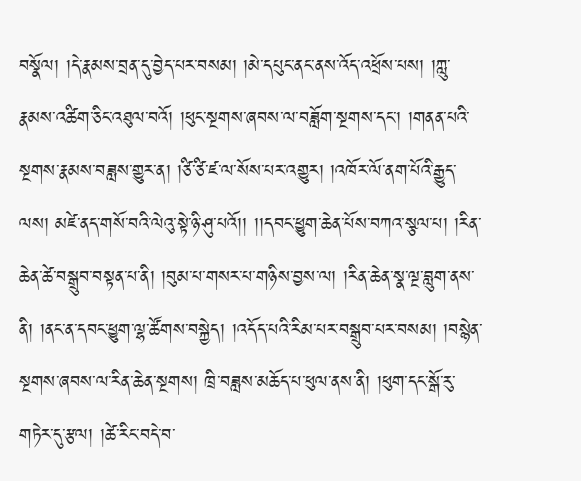བསྣོལ། །དེ་རྣམས་བྲན་དུ་བྱེད་པར་བསམ། །མེ་དཔུང་ནང་ནས་འོད་འཕྲོས་པས། །ཀླུ་རྣམས་འཚིག་ཅིང་འཐུལ་བའོ། །ཕུང་སྔགས་ཞབས་ལ་བཟློག་སྔགས་དང་། །གནན་པའི་སྔགས་རྣམས་བཟླས་གྱུར་ན། །ཙི་ཙི་ཛ་ལ་སོས་པར་འགྱུར། །འཁོར་ལོ་ནག་པོའི་རྒྱུད་ལས། མཛེ་ནད་གསོ་བའི་ལེའུ་སྟེ་ཉི་ཤུ་པའོ།། །།དབང་ཕྱུག་ཆེན་པོས་བཀའ་སྩལ་པ། །རིན་ཆེན་ཚེ་བསྒྲུབ་བསྟན་པ་ནི། །བུམ་པ་གསར་པ་གཉིས་བྱས་ལ། །རིན་ཆེན་སྣ་ལྔ་བླུག་ནས་ནི། །ནང་ན་དབང་ཕྱུག་ལྷ་ཚོགས་བསྐྱེད། །འདོད་པའི་རིམ་པར་བསྒྲུབ་པར་བསམ། །བསྙེན་སྔགས་ཞབས་ལ་རིན་ཆེན་སྔགས། ཁྲི་བཟླས་མཆོད་པ་ཕུལ་ནས་ནི། །ཕུག་དང་སྒོ་རུ་གཏེར་དུ་རྩལ། །ཚེ་རིང་བདེ་བ་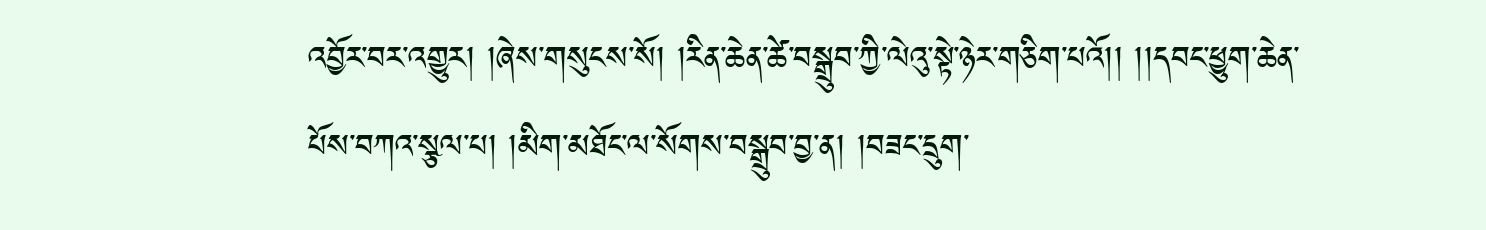འབྱོར་བར་འགྱུར། །ཞེས་གསུངས་སོ། །རིན་ཆེན་ཚེ་བསྒྲུབ་ཀྱི་ལེའུ་སྟེ་ཉེར་གཅིག་པའོ།། །།དབང་ཕྱུག་ཆེན་པོས་བཀའ་སྩལ་པ། །མིག་མཐོང་ལ་སོགས་བསྒྲུབ་བྱ་ན། །བཟང་དྲུག་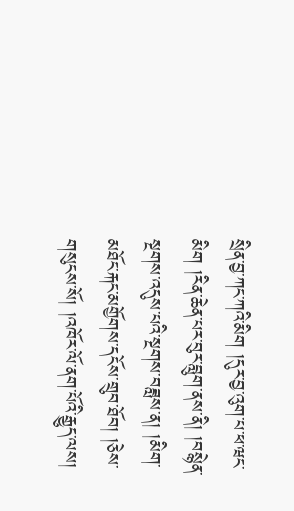སྲིན་བྱ་ཀང་ཀའི་མིག །དུར་བྱ་འུག་པ་ཕ་ཝང་མིག །རིན་ཆེན་པར་བུར་བླུག་ནས་ནི། །བསྙེན་སྔགས་འདུས་པའི་སྔགས་བཟླས་ན། །མིག་མཐོང་རྐང་མགྱོགས་དངོས་གྲུབ་ཐོབ། །ཅེས་གསུངས་སོ། །འཁོར་ལོ་ནག་པོའི་རྒྱུད་ལས།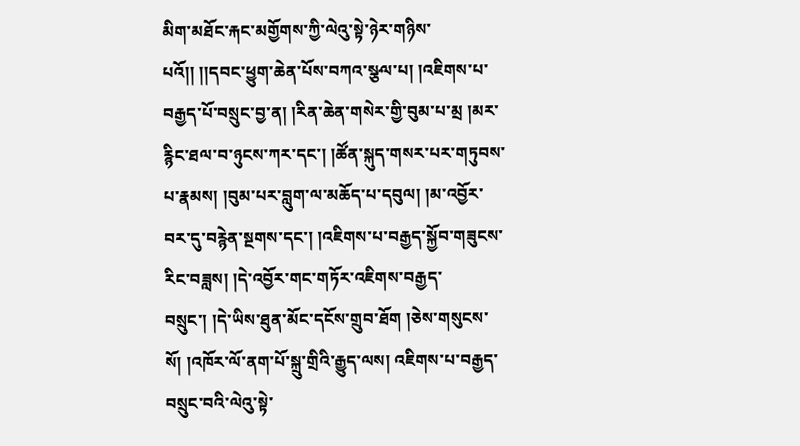མིག་མཐོང་རྐང་མགྱོགས་ཀྱི་ལེའུ་སྟེ་ཉེར་གཉིས་པའོ།། །།དབང་ཕྱུག་ཆེན་པོས་བཀའ་སྩལ་པ། །འཇིགས་པ་བརྒྱད་པོ་བསྲུང་བྱ་ན། །རིན་ཆེན་གསེར་གྱི་བུམ་པ་མྲ །མར་རྙིང་ཐལ་བ་ཉུངས་ཀར་དང་། །ཚོན་སྐུད་གསར་པར་གཏུབས་པ་རྣམས། །བུམ་པར་བླུག་ལ་མཆོད་པ་དབུལ། །མ་འབྱོར་བར་དུ་བརྙེན་སྔགས་དང་། །འཇིགས་པ་བརྒྱད་སྐྱོབ་གཟུངས་རིང་བཟླས། །དེ་འབྱོར་གང་གཏོར་འཇིགས་བརྒྱད་བསྲུང་། །དེ་ཡིས་ཐུན་མོང་དངོས་གྲུབ་ཐོག །ཅེས་གསུངས་སོ། །འཁོར་ལོ་ནག་པོ་སྐྲུ་གྲིའི་རྒྱུད་ལས། འཇིགས་པ་བརྒྱད་བསྲུང་བའི་ལེའུ་སྟེ་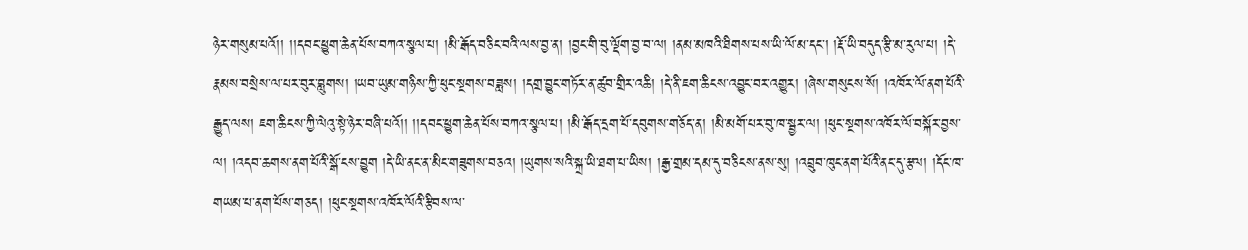ཉེར་གསུམ་པའོ།། །།དབང་ཕྱུག་ཆེན་པོས་བཀའ་སྩལ་པ། །མི་རྒོད་བཅིང་བའི་ལས་བྱ་ན། །བྱང་གི་བུ་ལྡོག་བྱ་བ་ལ། །ནམ་མཁའི་ཐིགས་པས་ཡི་ལོ་མ་དང་། །རྡོ་ཡི་བདུད་རྩི་མ་རུལ་པ། །དེ་རྣམས་བསྲེས་ལ་པར་བུར་བླུགས། །ཡབ་ཡུམ་གཉིས་ཀྱི་ཕུང་སྔགས་བཟླས། །དགྲ་བྱུང་གཏོར་ན་ཚུབ་གྲིར་འཆི། །དེ་ནི་ཇག་ཆིངས་འབྱུང་བར་འགྱུར། །ཞེས་གསུངས་སོ། །འཁོར་ལོ་ནག་པོའི་རྒྱུད་ལས། ཇག་ཆིངས་ཀྱི་ལེའུ་སྟེ་ཉེར་བཞི་པའོ།། །།དབང་ཕྱུག་ཆེན་པོས་བཀའ་སྩལ་པ། །མི་རྒོད་དྲག་པོ་དབུགས་གཅོད་ན། །མི་མགོ་པར་བུ་ཁ་སྦྱར་ལ། །ཕུང་སྔགས་འཁོར་ལོ་བསྐོར་བྱས་ལ། །འདབ་ཆགས་ནག་པོའི་སྒོ་ངས་བྱུག །དེ་ཡི་ནང་ན་མིང་གཟུགས་བཅའ། །ཡུགས་སའི་སྐྲ་ཡི་ཐག་པ་ཡིས། །རྒྱ་གྲམ་དམ་དུ་བཅིངས་ནས་སུ། །འབྲུབ་ཁུང་ནག་པོའི་ནང་དུ་རྩལ། །དོང་ཁ་གཡམ་པ་ནག་པོས་གཅད། །ཕུང་སྔགས་འཁོར་ལོའི་རྩིབས་ལ་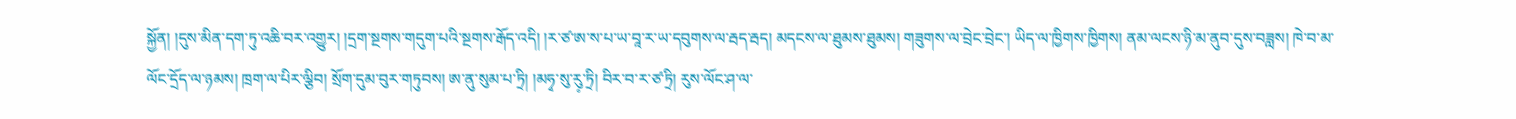སྐྱོན། །དུས་མིན་དག་ཏུ་འཆི་བར་འགྱུར། །དྲག་སྔགས་གདུག་པའི་སྔགས་རྒོད་འདི། །ར་ཙ་ཨ་ས་པ་ཡ་བཱ་ར་ཡ་དབུགས་ལ་རྦད་རྦད། མདངས་ལ་ཐུམས་ཐུམས། གཟུགས་ལ་བྲེང་བྲེང་། ཡིད་ལ་ཁྱིགས་ཁྱིགས། ནམ་ལངས་ཉི་མ་ནུབ་དུས་བཟླས། ཁེ་བ་མ་ལོང་དྲོད་ལ་ཉམས། ཁྲག་ལ་པིར་ལྕིབ། སྲོག་དུམ་བུར་གཏུབས། ཨ་ནུ་སུམ་པ་ཏྲི། །མཧྭ་སུ་རུ༷་ཏྲི། བིར་བ་ར་ཙ་ཏྲི། རུས་ལོང་ཤ་ལ་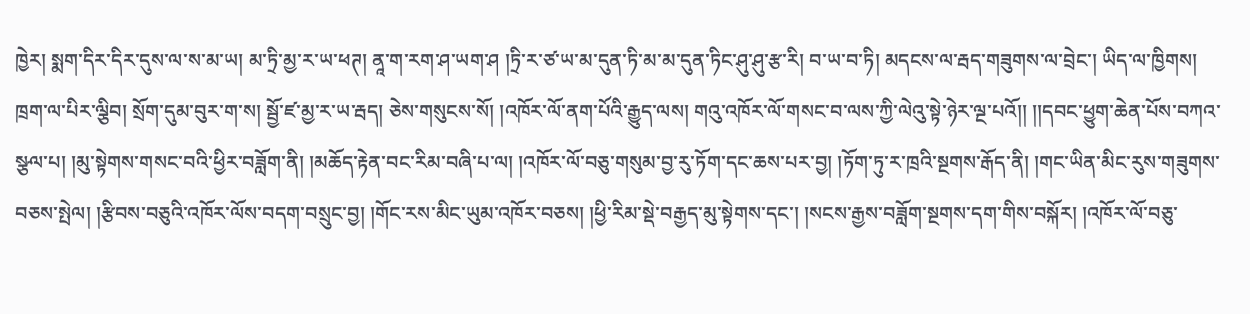ཁྱེར། སྨག་དིར་དིར་དུས་ལ་ས་མ་ཡ། མ་ཏྲི་མྱ་ར་ཡ་ཕཊ། ནཱ་ག་རག་ཤ་ཡག་ཤ །ཏྲི་ར་ཙ་ཡ་མ་དུན་ཏི་མ་མ་དུན་ཏིང་ཤུ་ཤུ་རྩ་རི། བ་ཡ་བ་ཏི། མདངས་ལ་རྦད་གཟུགས་ལ་བྲེང་། ཡིད་ལ་ཁྱིགས། ཁྲག་ལ་པིར་ལྕིབ། སྲོག་དུམ་བུར་ག་ས། སྦྱོ་ཛ་མྱ་ར་ཡ་རྦད། ཅེས་གསུངས་སོ། །འཁོར་ལོ་ནག་པོའི་རྒྱུད་ལས། གའུ་འཁོར་ལོ་གསང་བ་ལས་ཀྱི་ལེའུ་སྟེ་ཉེར་ལྔ་པའོ།། །།དབང་ཕྱུག་ཆེན་པོས་བཀའ་སྩལ་པ། །མུ་སྟེགས་གསང་བའི་ཕྱིར་བཟློག་ནི། །མཆོད་རྟེན་བང་རིམ་བཞི་པ་ལ། །འཁོར་ལོ་བཅུ་གསུམ་བྱ་རུ་ཏོག་དང་ཆས་པར་བྱ། །ཏོག་ཏུ་ར་ཁྲའི་སྔགས་རྒོད་ནི། །གང་ཡིན་མིང་རུས་གཟུགས་བཅས་སྤེལ། །རྩིབས་བཅུའི་འཁོར་ལོས་བདག་བསྲུང་བྱ། །གོང་རས་མིང་ཡུམ་འཁོར་བཅས། །ཕྱི་རིམ་སྡེ་བརྒྱད་མུ་སྟེགས་དང་། །སངས་རྒྱས་བཟློག་སྔགས་དག་གིས་བསྐོར། །འཁོར་ལོ་བཅུ་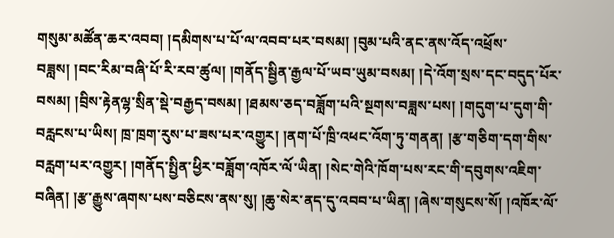གསུམ་མཚོན་ཆར་འབབ། །དམིགས་པ་པོ་ལ་འབབ་པར་བསམ། །བུམ་པའི་ནང་ནས་འོད་འཕྲོས་བཟླས། །བང་རིམ་བཞི་པོ་རི་རབ་ཚུལ། །གནོད་སྦྱིན་རྒྱལ་པོ་ཡབ་ཡུམ་བསམ། །དེ་འོག་སྲས་དང་བདུད་པོར་བསམ། །བྲིས་རྟེནལྷ་སྲིན་སྡེ་བརྒྱད་བསམ། །ཐམས་ཅད་བཟློག་པའི་སྔགས་བཟླས་པས། །གདུག་པ་དུག་གི་བརླངས་པ་ཡིས། ཁྲ་ཁྲག་རུས་པ་ཟས་པར་འགྱུར། །ནག་པོ་ཁྲི་འཕང་འོག་ཏུ་གནན། །རྩ་གཅིག་དག་གིས་བརླག་པར་འགྱུར། །གནོད་སྤྱིན་ཕྱིར་བཟློག་འཁོར་ལོ་ཡིན། །སེང་གེའི་ཁོག་པས་རང་གི་དབུགས་འཇིག་བཞིན། །རྩ་རྒྱུས་ཞགས་པས་བཅིངས་ནས་སུ། །ཆུ་སེར་ནད་དུ་འབབ་པ་ཡིན། །ཞེས་གསུངས་སོ། །འཁོར་ལོ་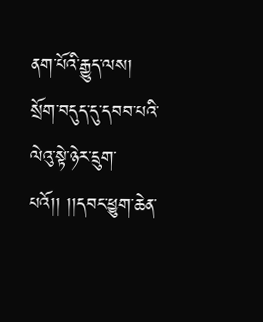ནག་པོའི་རྒྱུད་ལས། སྲོག་བདུད་དུ་དབབ་པའི་ལེའུ་སྟེ་ཉེར་དྲུག་པའོ།། །།དབང་ཕྱུག་ཆེན་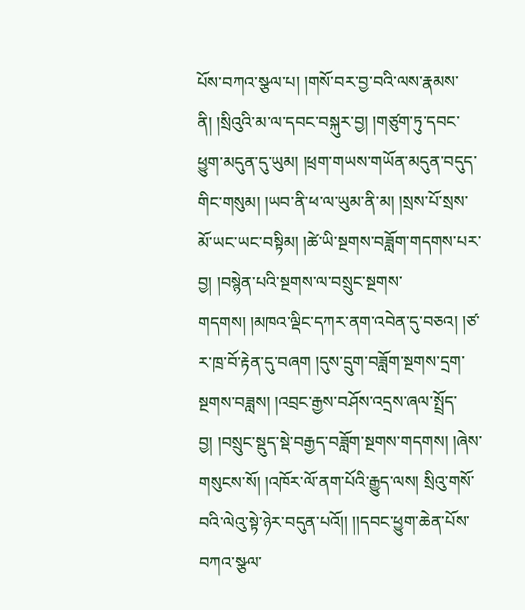པོས་བཀའ་སྩལ་པ། །གསོ་བར་བྱ་བའི་ལས་རྣམས་ནི། །སྲིའུའི་མ་ལ་དབང་བསྐུར་བྱ། །གཙུག་ཏུ་དབང་ཕྱུག་མདུན་དུ་ཡུམ། །ཕྲག་གཡས་གཡོན་མདུན་བདུད་གིང་གསུམ། །ཡབ་ནི་ཕ་ལ་ཡུམ་ནི་མ། །སྲས་པོ་སྲས་མོ་ཡང་ཡང་བསྟིམ། །ཚེ་ཡི་སྔགས་བཟློག་གདགས་པར་བྱ། །བསྙེན་པའི་སྔགས་ལ་བསྲུང་སྔགས་གདགས། །མཁའ་ལྡིང་དཀར་ནག་འབེན་དུ་བཅའ། །ཙ་ར་ཁྲ་བོ་རྟེན་དུ་བཞག །དུས་དྲུག་བཟློག་སྔགས་དྲག་སྔགས་བཟླས། །འབྲང་རྒྱས་བཤོས་འདྲས་ཞལ་སྤྲོད་བྱ། །བསྲུང་སྡུད་སྡེ་བརྒྱད་བཟློག་སྔགས་གདགས། །ཞེས་གསུངས་སོ། །འཁོར་ལོ་ནག་པོའི་རྒྱུད་ལས། སྲིའུ་གསོ་བའི་ལེའུ་སྟེ་ཉེར་བདུན་པའོ།། །།དབང་ཕྱུག་ཆེན་པོས་བཀའ་སྩལ་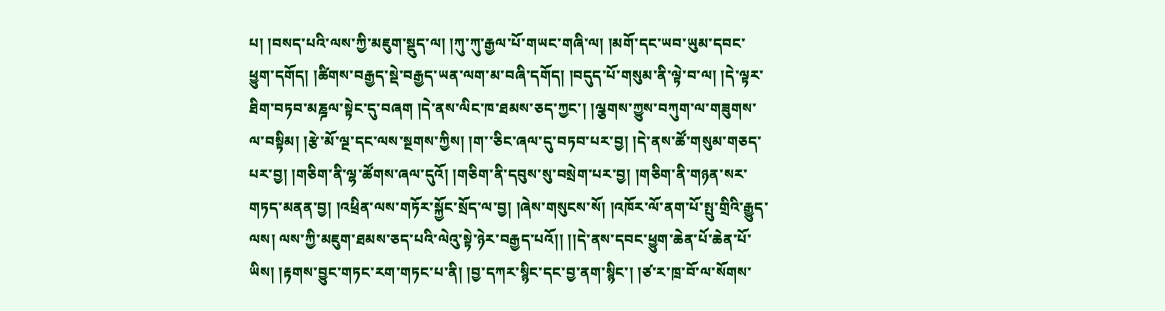པ། །བསད་པའི་ལས་ཀྱི་མཇུག་སྡུད་ལ། །ཀུ་ཀུ་རྒྱལ་པོ་གཡང་གཞི་ལ། །མགོ་དང་ཡབ་ཡུམ་དབང་ཕྱུག་དགོད། །ཚིགས་བརྒྱད་སྡེ་བརྒྱད་ཡན་ལག་མ་བཞི་དགོད། །བདུད་པོ་གསུམ་ནི་ལྟེ་བ་ལ། །དེ་ལྟར་ཐིག་བཏབ་མཎྜལ་སྟེང་དུ་བཞག །དེ་ནས་ལིང་ཁ་ཐམས་ཅད་ཀྱང་། །ལྕགས་ཀྱུས་བཀུག་ལ་གཟུགས་ལ་བསྟིམ། །རྩེ་མོ་ལྔ་དང་ལས་སྔགས་ཀྱིས། །ག་་ཅིང་ཞལ་དུ་བཏབ་པར་བྱ། །དེ་ནས་ཚོ་གསུམ་གཅད་པར་བྱ། །གཅིག་ནི་ལྷ་ཚོགས་ཞལ་དུའོ། །གཅིག་ནི་དབུས་སུ་བསྲེག་པར་བྱ། །གཅིག་ནི་གཉན་སར་གཏད་མནན་བྱ། །འཕྲིན་ལས་གཏོར་སྐྱོང་སྲོད་ལ་བྱ། །ཞེས་གསུངས་སོ། །འཁོར་ལོ་ནག་པོ་སྤུ་གྲིའི་རྒྱུད་ལས། ལས་ཀྱི་མཇུག་ཐམས་ཅད་པའི་ལེའུ་སྟེ་ཉེར་བརྒྱད་པའོ།། །།དེ་ནས་དབང་ཕྱུག་ཆེན་པོ་ཆེན་པོ་ཡིས། །རྟགས་བྱུང་གཏང་རག་གཏང་པ་ནི། །བྱ་དཀར་སྙིང་དང་བྱ་ནག་སྙིང་། །ཙ་ར་ཁྲ་བོ་ལ་སོགས་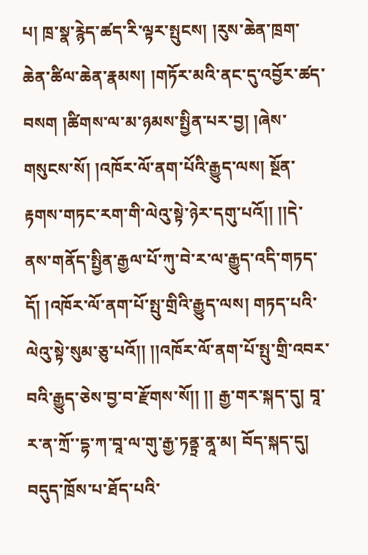པ། ཁྲ་སྣ་རྙེད་ཚད་རི་ལྟར་སྤུངས། །རུས་ཆེན་ཁྲག་ཆེན་ཚིལ་ཆེན་རྣམས། །གཏོར་མའི་ནང་དུ་འབྱོར་ཚད་བསག །ཚིགས་ལ་མ་ཉམས་སྤྱིན་པར་བྱ། །ཞེས་གསུངས་སོ། །འཁོར་ལོ་ནག་པོའི་རྒྱུད་ལས། སྔོན་རྟགས་གཏང་རག་གི་ལེའུ་སྟེ་ཉེར་དགུ་པའོ།། །།དེ་ནས་གནོད་སྤྱིན་རྒྱལ་པོ་ཀུ་བེ་ར་ལ་རྒྱུད་འདི་གཏད་དོ། །འཁོར་ལོ་ནག་པོ་སྤུ་གྲིའི་རྒྱུད་ལས། གཏད་པའི་ལེའུ་སྟེ་སུམ་ཅུ་པའོ།། །།འཁོར་ལོ་ནག་པོ་སྤུ་གྲི་འབར་བའི་རྒྱུད་ཅེས་བྱ་བ་རྫོགས་སོ།། །། རྒྱ་གར་སྐད་དུ། བཱ་ར་ན་ཀྲོ་་དྷ་ཀ་བཱ་ལ་གུ་རྒྱ་ཏནྟྲ་ནཱ་མ། བོད་སྐད་དུ། བདུད་ཁྲོས་པ་ཐོད་པའི་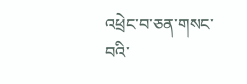འཕྲེང་བ་ཅན་གསང་བའི་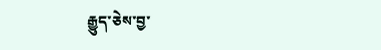རྒྱུད་ཅེས་བྱ་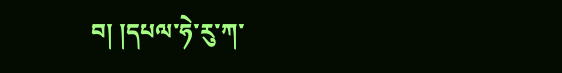བ། །དཔལ་ཧེ་རུ་ཀ་